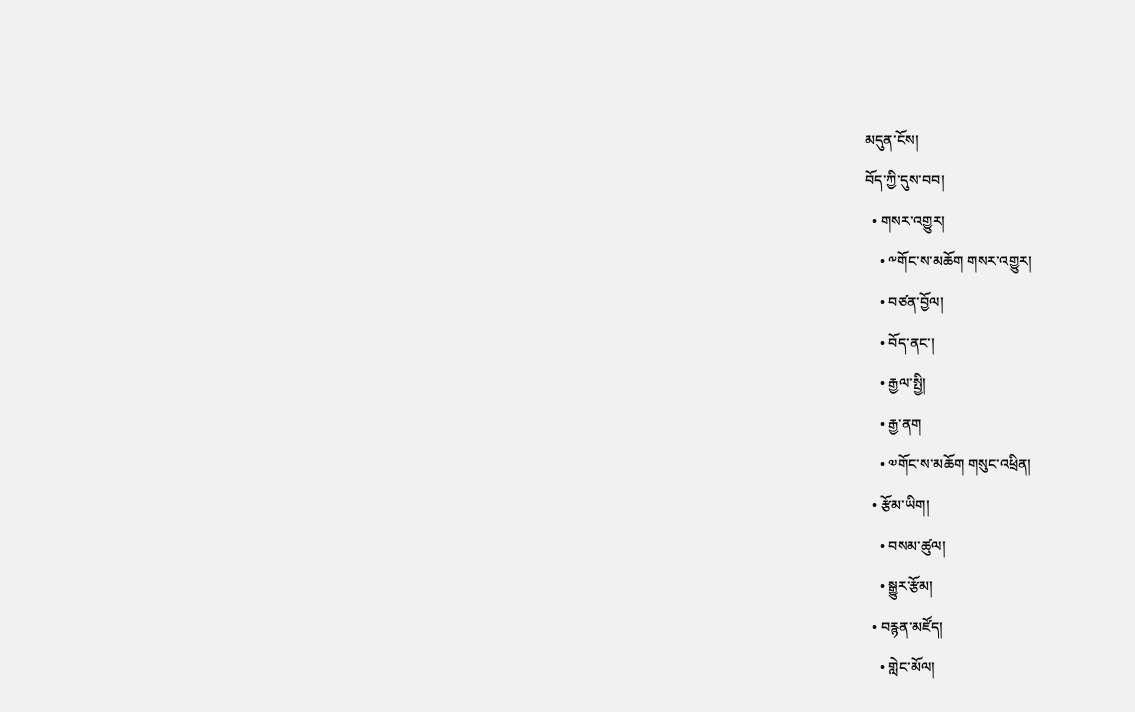མདུན་ངོས།
བོད་ཀྱི་དུས་བབ།
  • གསར་འགྱུར།
    • ༸གོང་ས་མཆོག གསར་འགྱུར།
    • བཙན་བྱོལ།
    • བོད་ནང་།
    • རྒྱལ་སྤྱི།
    • རྒྱ་ནག
    • ༧གོང་ས་མཆོག གསུང་འཕྲིན།
  • རྩོམ་ཡིག།
    • བསམ་ཚུལ།
    • སྒྱུར་རྩོམ།
  • བརྙན་མཛོད།
    • གླེང་མོལ།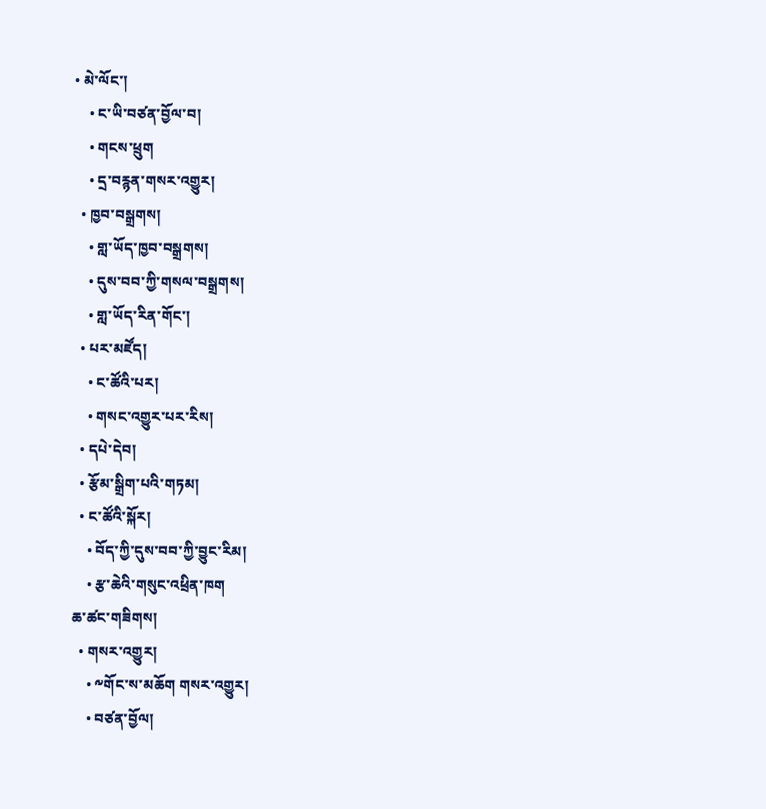• མེ་ལོང་།
    • ང་ཡི་བཙན་བྱོལ་བ།
    • གངས་ཕྲུག
    • དྲ་བརྙན་གསར་འགྱུར།
  • ཁྱབ་བསྒྲགས།
    • གླ་ཡོད་ཁྱབ་བསྒྲགས།
    • དུས་བབ་ཀྱི་གསལ་བསྒྲགས།
    • གླ་ཡོད་རིན་གོང་།
  • པར་མཛོད།
    • ང་ཚོའི་པར།
    • གསང་འགྱུར་པར་རིས།
  • དཔེ་དེབ།
  • རྩོམ་སྒྲིག་པའི་གཏམ།
  • ང་ཚོའི་སྐོར།
    • བོད་ཀྱི་དུས་བབ་ཀྱི་བྱུང་རིམ།
    • རྩ་ཆེའི་གསུང་འཕྲིན་ཁག
ཆ་ཚང་གཟིགས།
  • གསར་འགྱུར།
    • ༸གོང་ས་མཆོག གསར་འགྱུར།
    • བཙན་བྱོལ།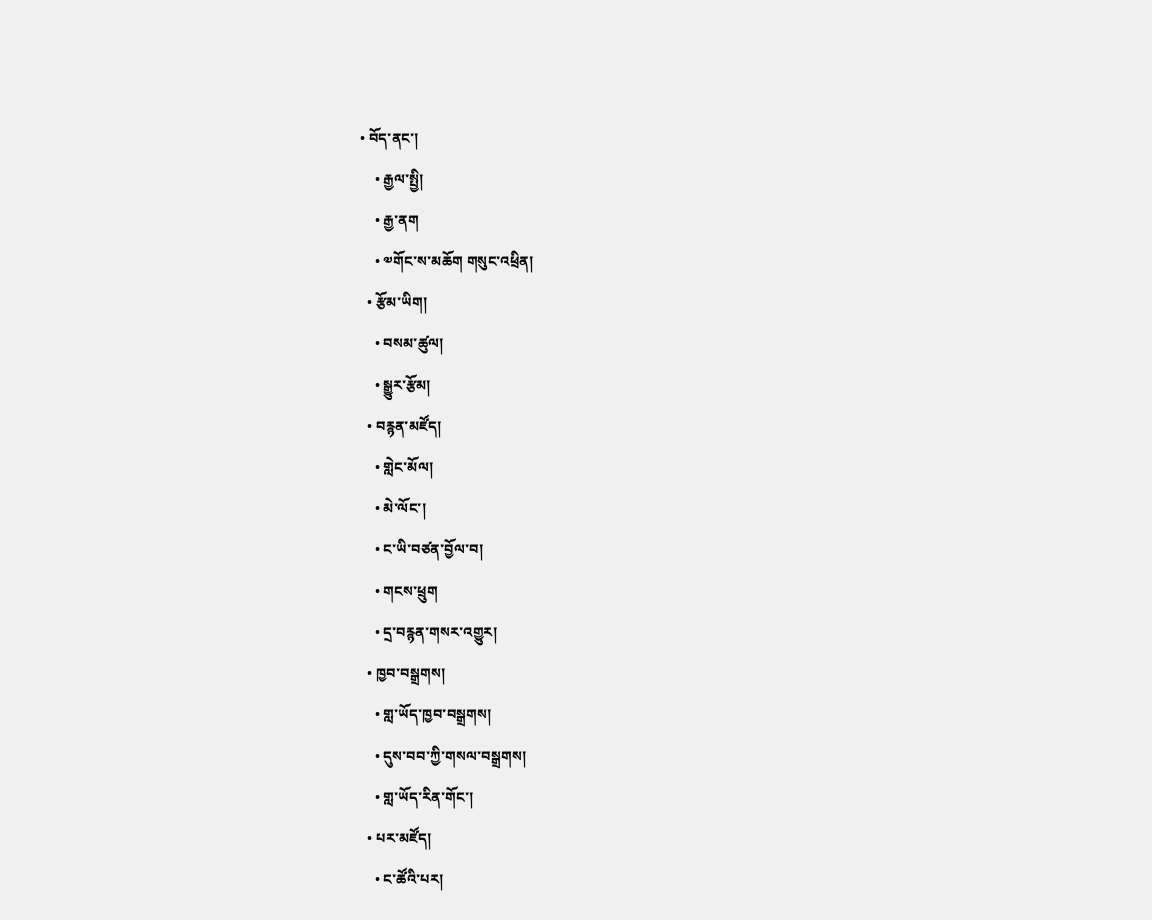• བོད་ནང་།
    • རྒྱལ་སྤྱི།
    • རྒྱ་ནག
    • ༧གོང་ས་མཆོག གསུང་འཕྲིན།
  • རྩོམ་ཡིག།
    • བསམ་ཚུལ།
    • སྒྱུར་རྩོམ།
  • བརྙན་མཛོད།
    • གླེང་མོལ།
    • མེ་ལོང་།
    • ང་ཡི་བཙན་བྱོལ་བ།
    • གངས་ཕྲུག
    • དྲ་བརྙན་གསར་འགྱུར།
  • ཁྱབ་བསྒྲགས།
    • གླ་ཡོད་ཁྱབ་བསྒྲགས།
    • དུས་བབ་ཀྱི་གསལ་བསྒྲགས།
    • གླ་ཡོད་རིན་གོང་།
  • པར་མཛོད།
    • ང་ཚོའི་པར།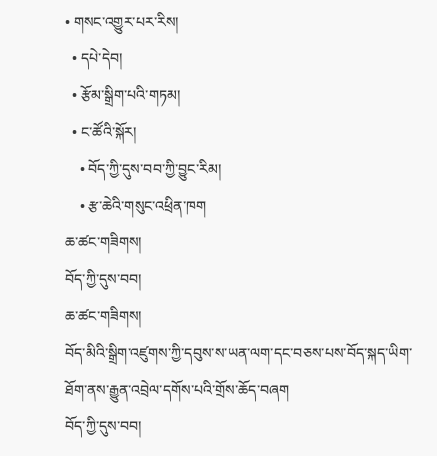• གསང་འགྱུར་པར་རིས།
  • དཔེ་དེབ།
  • རྩོམ་སྒྲིག་པའི་གཏམ།
  • ང་ཚོའི་སྐོར།
    • བོད་ཀྱི་དུས་བབ་ཀྱི་བྱུང་རིམ།
    • རྩ་ཆེའི་གསུང་འཕྲིན་ཁག
ཆ་ཚང་གཟིགས།
བོད་ཀྱི་དུས་བབ།
ཆ་ཚང་གཟིགས།
བོད་མིའི་སྒྲིག་འཛུགས་ཀྱི་དབུས་ས་ཡན་ལག་དང་བཅས་པས་བོད་སྐད་ཡིག་ཐོག་ནས་རྒྱུན་འབྲེལ་དགོས་པའི་གྲོས་ཆོད་བཞག
བོད་ཀྱི་དུས་བབ།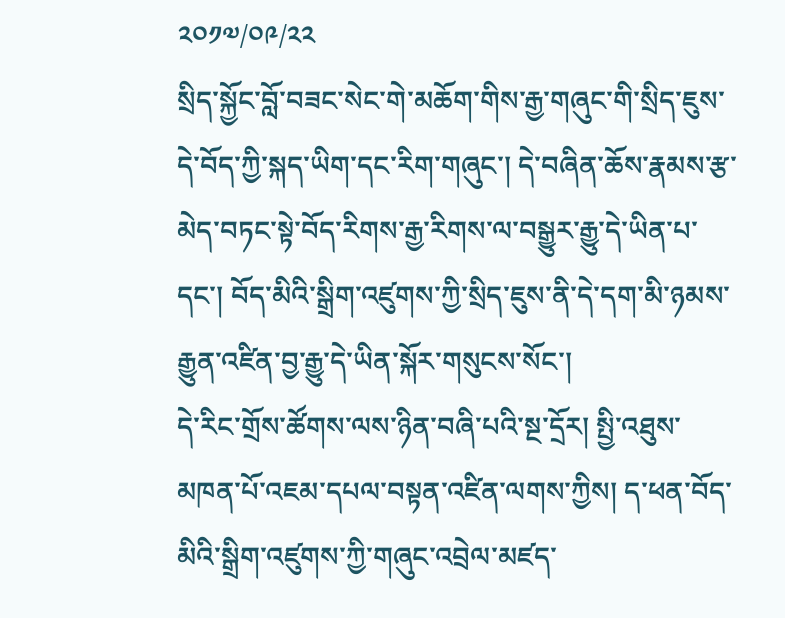༢༠༡༧/༠༩/༢༢
སྲིད་སྐྱོང་བློ་བཟང་སེང་གེ་མཆོག་གིས་རྒྱ་གཞུང་གི་སྲིད་ཇུས་དེ་བོད་ཀྱི་སྐད་ཡིག་དང་རིག་གཞུང་། དེ་བཞིན་ཆོས་རྣམས་རྩ་མེད་བཏང་སྟེ་བོད་རིགས་རྒྱ་རིགས་ལ་བསྒྱུར་རྒྱུ་དེ་ཡིན་པ་དང་། བོད་མིའི་སྒྲིག་འཛུགས་ཀྱི་སྲིད་ཇུས་ནི་དེ་དག་མི་ཉམས་རྒྱུན་འཛིན་བྱ་རྒྱུ་དེ་ཡིན་སྐོར་གསུངས་སོང་།
དེ་རིང་གྲོས་ཚོགས་ལས་ཉིན་བཞི་པའི་སྔ་དྲོར། སྤྱི་འཐུས་མཁན་པོ་འཇམ་དཔལ་བསྟན་འཛིན་ལགས་ཀྱིས། ད་ཕན་བོད་མིའི་སྒྲིག་འཛུགས་ཀྱི་གཞུང་འབྲེལ་མཛད་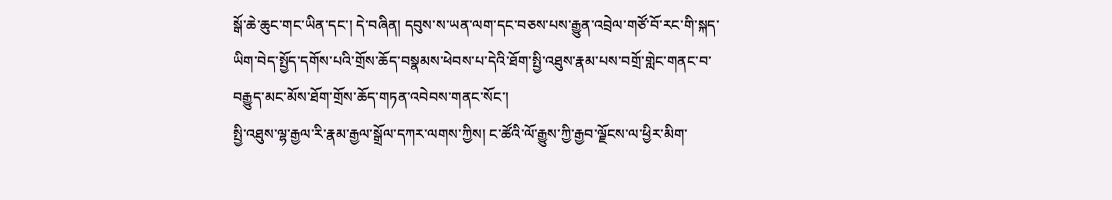སྒོ་ཆེ་ཆུང་གང་ཡིན་དང་། དེ་བཞིན། དབུས་ས་ཡན་ལག་དང་བཅས་པས་རྒྱུན་འབྲེལ་གཙོ་བོ་རང་གི་སྐད་ཡིག་བེད་སྤྱོད་དགོས་པའི་གྲོས་ཆོད་བསྣམས་ཕེབས་པ་དེའི་ཐོག་སྤྱི་འཐུས་རྣམ་པས་བགྲོ་གླེང་གནང་བ་བརྒྱུད་མང་མོས་ཐོག་གྲོས་ཆོད་གཏན་འབེབས་གནང་སོང་།
སྤྱི་འཐུས་ལྷ་རྒྱལ་རི་རྣམ་རྒྱལ་སྒྲོལ་དཀར་ལགས་ཀྱིས། ང་ཚོའི་ལོ་རྒྱུས་ཀྱི་རྒྱབ་ལྗོངས་ལ་ཕྱིར་མིག་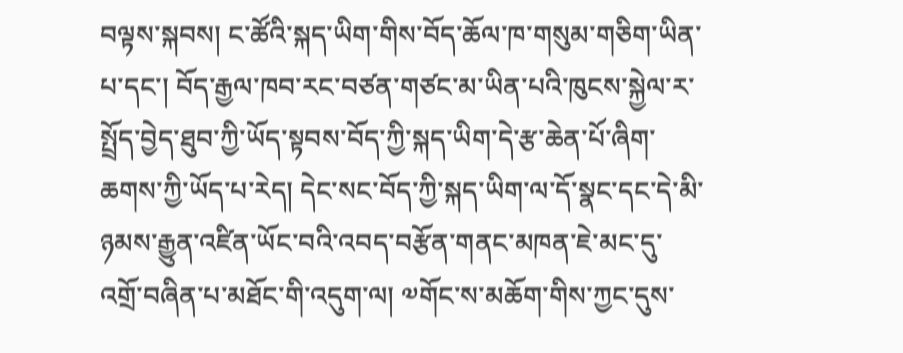བལྟས་སྐབས། ང་ཚོའི་སྐད་ཡིག་གིས་བོད་ཆོལ་ཁ་གསུམ་གཅིག་ཡིན་པ་དང་། བོད་རྒྱལ་ཁབ་རང་བཙན་གཙང་མ་ཡིན་པའི་ཁུངས་སྐྱེལ་ར་སྤྲོད་བྱེད་ཐུབ་ཀྱི་ཡོད་སྟབས་བོད་ཀྱི་སྐད་ཡིག་དེ་རྩ་ཆེན་པོ་ཞིག་ཆགས་ཀྱི་ཡོད་པ་རེད། དེང་སང་བོད་ཀྱི་སྐད་ཡིག་ལ་དོ་སྣང་དང་དེ་མི་ཉམས་རྒྱུན་འཛིན་ཡོང་བའི་འབད་བརྩོན་གནང་མཁན་ཇེ་མང་དུ་འགྲོ་བཞིན་པ་མཐོང་གི་འདུག་ལ། ༧གོང་ས་མཆོག་གིས་ཀྱང་དུས་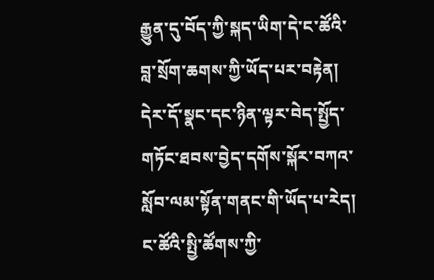རྒྱུན་དུ་བོད་ཀྱི་སྐད་ཡིག་དེ་ང་ཚོའི་བླ་སྲོག་ཆགས་ཀྱི་ཡོད་པར་བརྟེན། དེར་དོ་སྣང་དང་ཉིན་ལྟར་བེད་སྤྱོད་གཏོང་ཐབས་བྱེད་དགོས་སྐོར་བཀའ་སློབ་ལམ་སྟོན་གནང་གི་ཡོད་པ་རེད། ང་ཚོའི་སྤྱི་ཚོགས་ཀྱི་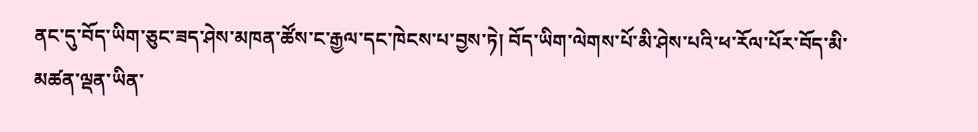ནང་དུ་བོད་ཡིག་ཅུང་ཟད་ཤེས་མཁན་ཚོས་ང་རྒྱལ་དང་ཁེངས་པ་བྱས་ཏེ། བོད་ཡིག་ལེགས་པོ་མི་ཤེས་པའི་ཕ་རོལ་པོར་བོད་མི་མཚན་ལྡན་ཡིན་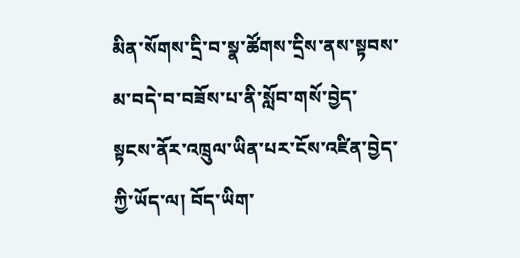མིན་སོགས་དྲི་བ་སྣ་ཚོགས་དྲིས་ནས་སྟབས་མ་བདེ་བ་བཟོས་པ་ནི་སློབ་གསོ་བྱེད་སྟངས་ནོར་འཁྲུལ་ཡིན་པར་ངོས་འཛིན་བྱེད་ཀྱི་ཡོད་ལ། བོད་ཡིག་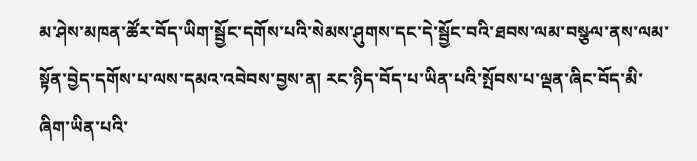མ་ཤེས་མཁན་ཚོར་བོད་ཡིག་སྦྱོང་དགོས་པའི་སེམས་ཤུགས་དང་དེ་སྦྱོང་བའི་ཐབས་ལམ་བསྩལ་ནས་ལམ་སྟོན་བྱེད་དགོས་པ་ལས་དམའ་འབེབས་བྱས་ན། རང་ཉིད་བོད་པ་ཡིན་པའི་སྤོབས་པ་ལྡན་ཞིང་བོད་མི་ཞིག་ཡིན་པའི་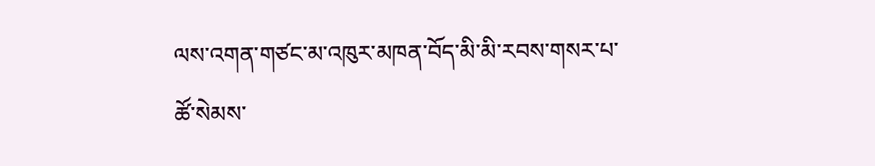ལས་འགན་གཙང་མ་འཁུར་མཁན་བོད་མི་མི་རབས་གསར་པ་ཚོ་སེམས་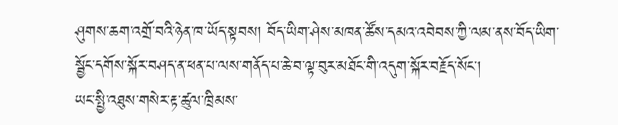ཤུགས་ཆག་འགྲོ་བའི་ཉེན་ཁ་ཡོད་སྟབས། བོད་ཡིག་ཤེས་མཁན་ཚོས་དམའ་འབེབས་ཀྱི་ལམ་ནས་བོད་ཡིག་སྦྱོང་དགོས་སྐོར་བཤད་ན་ཕན་པ་ལས་གནོད་པ་ཆེ་བ་ལྟ་བུར་མཐོང་གི་འདུག་སྐོར་བརྗོད་སོང་།
ཡང་སྤྱི་འཐུས་གསེར་རྟ་ཚུལ་ཁྲིམས་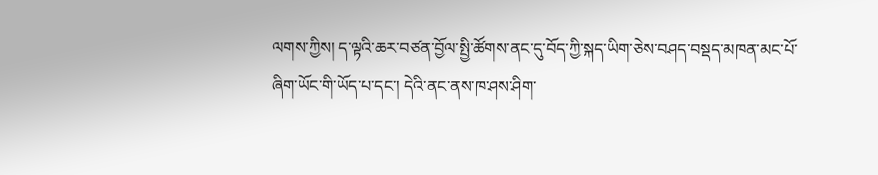ལགས་ཀྱིས། ད་ལྟའི་ཆར་བཙན་བྱོལ་སྤྱི་ཚོགས་ནང་དུ་བོད་ཀྱི་སྐད་ཡིག་ཅེས་བཤད་བསྡད་མཁན་མང་པོ་ཞིག་ཡོང་གི་ཡོད་པ་དང་། དེའི་ནང་ནས་ཁ་ཤས་ཤིག་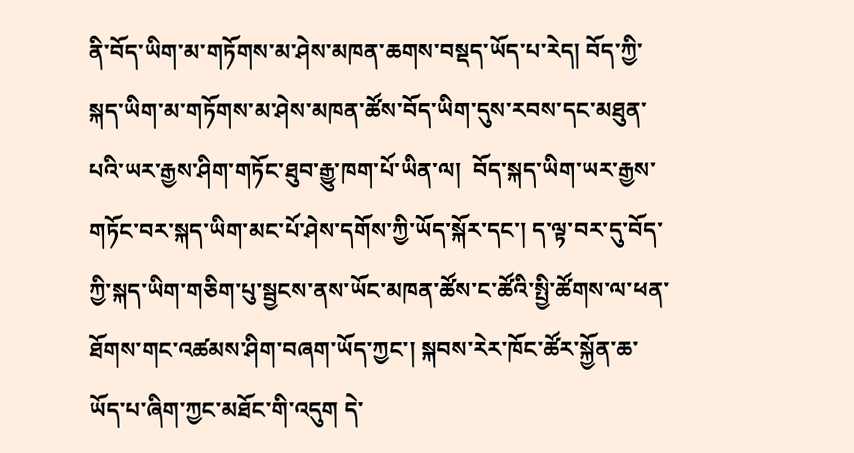ནི་བོད་ཡིག་མ་གཏོགས་མ་ཤེས་མཁན་ཆགས་བསྡད་ཡོད་པ་རེད། བོད་ཀྱི་སྐད་ཡིག་མ་གཏོགས་མ་ཤེས་མཁན་ཚོས་བོད་ཡིག་དུས་རབས་དང་མཐུན་པའི་ཡར་རྒྱས་ཤིག་གཏོང་ཐུབ་རྒྱུ་ཁག་པོ་ཡིན་ལ།  བོད་སྐད་ཡིག་ཡར་རྒྱས་གཏོང་བར་སྐད་ཡིག་མང་པོ་ཤེས་དགོས་ཀྱི་ཡོད་སྐོར་དང་། ད་ལྟ་བར་དུ་བོད་ཀྱི་སྐད་ཡིག་གཅིག་པུ་སྦྱངས་ནས་ཡོང་མཁན་ཚོས་ང་ཚོའི་སྤྱི་ཚོགས་ལ་ཕན་ཐོགས་གང་འཚམས་ཤིག་བཞག་ཡོད་ཀྱང་། སྐབས་རེར་ཁོང་ཚོར་སྐྱོན་ཆ་ཡོད་པ་ཞིག་ཀྱང་མཐོང་གི་འདུག དེ་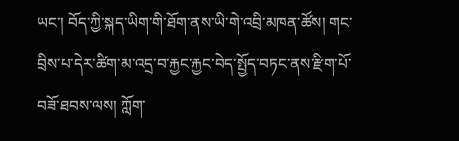ཡང་། བོད་ཀྱི་སྐད་ཡིག་གི་ཐོག་ནས་ཡི་གེ་འབྲི་མཁན་ཚོས། གང་བྲིས་པ་དེར་ཚིག་མ་འདྲ་བ་རྐྱང་རྐྱང་བེད་སྤྱོད་བཏང་ནས་རྫིག་པོ་བཟོ་ཐབས་ལས། ཀློག་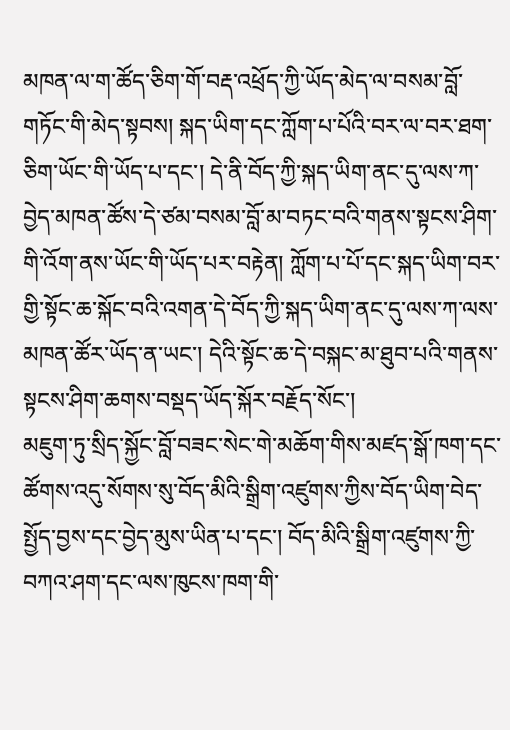མཁན་ལ་ག་ཚོད་ཅིག་གོ་བརྡ་འཕྲོད་ཀྱི་ཡོད་མེད་ལ་བསམ་བློ་གཏོང་གི་མེད་སྟབས། སྐད་ཡིག་དང་ཀློག་པ་པོའི་བར་ལ་བར་ཐག་ཅིག་ཡོང་གི་ཡོད་པ་དང་། དེ་ནི་བོད་ཀྱི་སྐད་ཡིག་ནང་དུ་ལས་ཀ་བྱེད་མཁན་ཚོས་དེ་ཙམ་བསམ་བློ་མ་བཏང་བའི་གནས་སྟངས་ཤིག་གི་འོག་ནས་ཡོང་གི་ཡོད་པར་བརྟེན། ཀློག་པ་པོ་དང་སྐད་ཡིག་བར་གྱི་སྟོང་ཆ་སྐོང་བའི་འགན་དེ་བོད་ཀྱི་སྐད་ཡིག་ནང་དུ་ལས་ཀ་ལས་མཁན་ཚོར་ཡོད་ན་ཡང་། དེའི་སྟོང་ཆ་དེ་བསྐང་མ་ཐུབ་པའི་གནས་སྟངས་ཤིག་ཆགས་བསྡད་ཡོད་སྐོར་བརྗོད་སོང་།
མཇུག་ཏུ་སྲིད་སྐྱོང་བློ་བཟང་སེང་གེ་མཆོག་གིས་མཛད་སྒོ་ཁག་དང་ཚོགས་འདུ་སོགས་སུ་བོད་མིའི་སྒྲིག་འཛུགས་ཀྱིས་བོད་ཡིག་བེད་སྤྱོད་བྱས་དང་བྱེད་མུས་ཡིན་པ་དང་། བོད་མིའི་སྒྲིག་འཛུགས་ཀྱི་བཀའ་ཤག་དང་ལས་ཁུངས་ཁག་གི་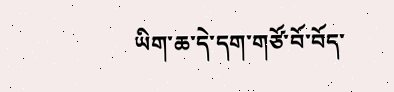ཡིག་ཆ་དེ་དག་གཙོ་བོ་བོད་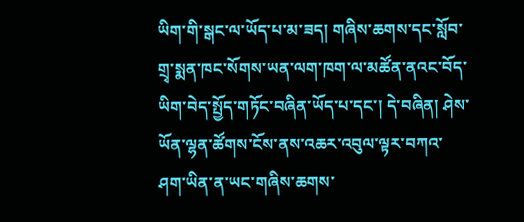ཡིག་གི་སྒང་ལ་ཡོད་པ་མ་ཟད། གཞིས་ཆགས་དང་སློབ་གྲྭ་སྨན་ཁང་སོགས་ཡན་ལག་ཁག་ལ་མཚོན་ནའང་བོད་ཡིག་བེད་སྤྱོད་གཏོང་བཞིན་ཡོད་པ་དང་། དེ་བཞིན། ཤེས་ཡོན་ལྷན་ཚོགས་ངོས་ནས་འཆར་འབུལ་ལྟར་བཀའ་ཤག་ཡིན་ན་ཡང་གཞིས་ཆགས་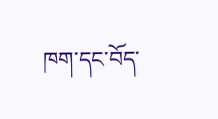ཁག་དང་བོད་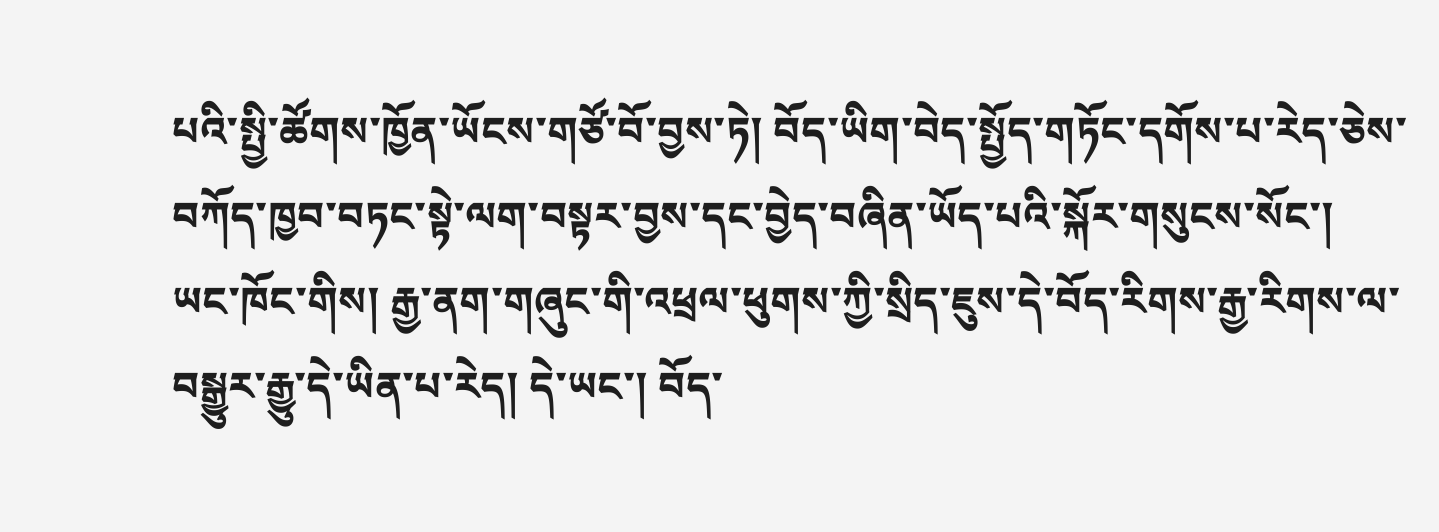པའི་སྤྱི་ཚོགས་ཁྱོན་ཡོངས་གཙོ་བོ་བྱས་ཏེ། བོད་ཡིག་བེད་སྤྱོད་གཏོང་དགོས་པ་རེད་ཅེས་བཀོད་ཁྱབ་བཏང་སྟེ་ལག་བསྟར་བྱས་དང་བྱེད་བཞིན་ཡོད་པའི་སྐོར་གསུངས་སོང་།
ཡང་ཁོང་གིས། རྒྱ་ནག་གཞུང་གི་འཕྲལ་ཕུགས་ཀྱི་སྲིད་ཇུས་དེ་བོད་རིགས་རྒྱ་རིགས་ལ་བསྒྱུར་རྒྱུ་དེ་ཡིན་པ་རེད། དེ་ཡང་། བོད་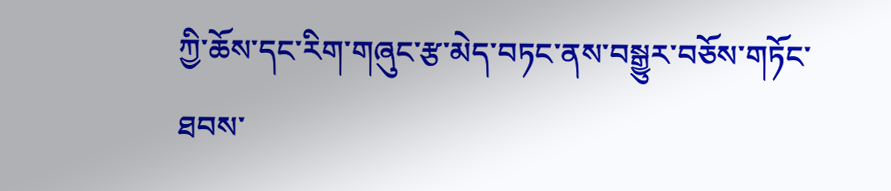ཀྱི་ཆོས་དང་རིག་གཞུང་རྩ་མེད་བཏང་ནས་བསྒྱུར་བཅོས་གཏོང་ཐབས་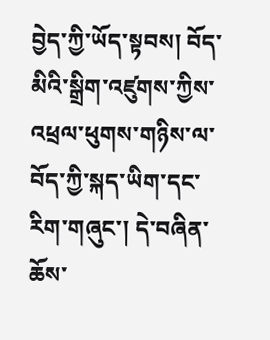བྱེད་ཀྱི་ཡོད་སྟབས། བོད་མིའི་སྒྲིག་འཛུགས་ཀྱིས་འཕྲལ་ཕུགས་གཉིས་ལ་བོད་ཀྱི་སྐད་ཡིག་དང་རིག་གཞུང་། དེ་བཞིན་ཆོས་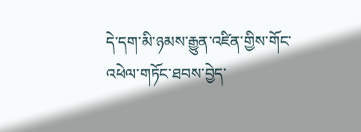དེ་དག་མི་ཉམས་རྒྱུན་འཛིན་གྱིས་གོང་འཕེལ་གཏོང་ཐབས་བྱེད་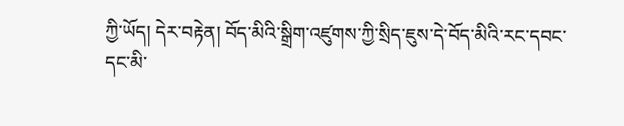ཀྱི་ཡོད། དེར་བརྟེན། བོད་མིའི་སྒྲིག་འཛུགས་ཀྱི་སྲིད་ཇུས་དེ་བོད་མིའི་རང་དབང་དང་མི་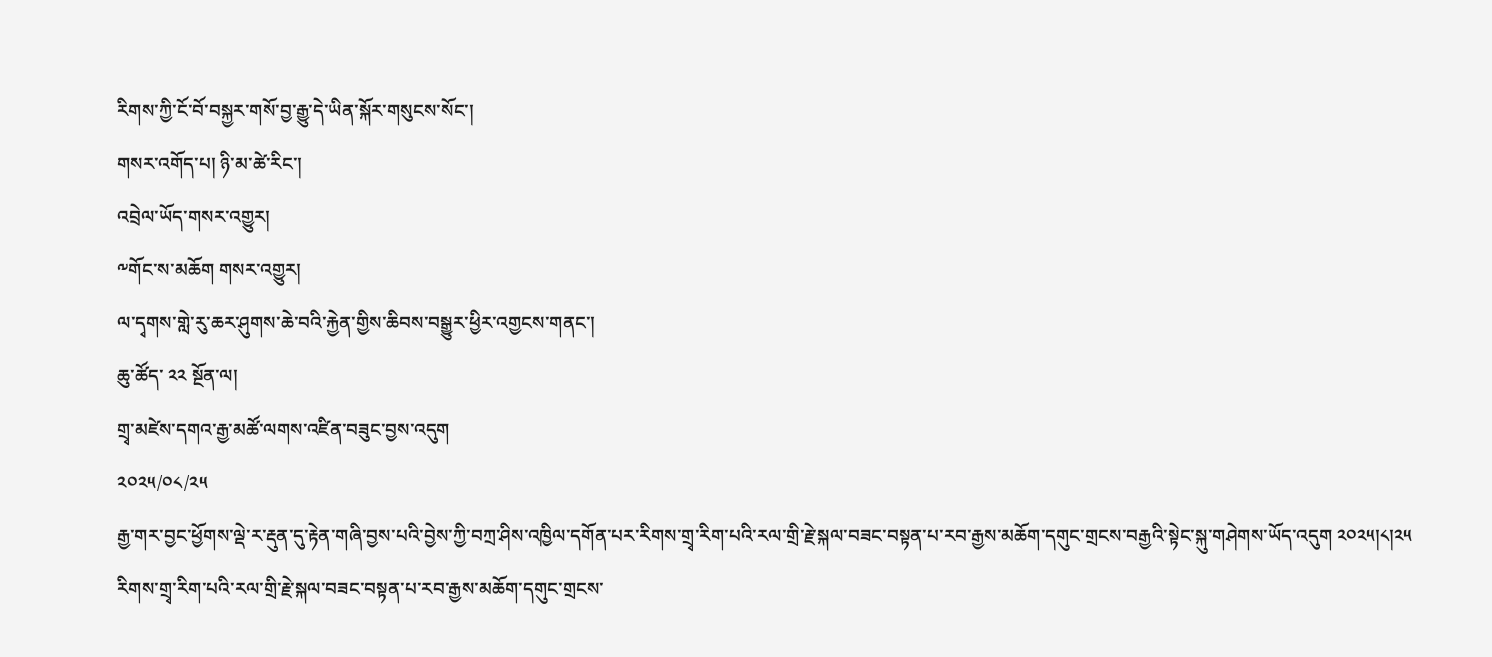རིགས་ཀྱི་ངོ་བོ་བསྐྱར་གསོ་བྱ་རྒྱུ་དེ་ཡིན་སྐོར་གསུངས་སོང་།
གསར་འགོད་པ། ཉི་མ་ཚེ་རིང་།
འབྲེལ་ཡོད་གསར་འགྱུར།
༸གོང་ས་མཆོག གསར་འགྱུར།
ལ་དྭགས་གླེ་རུ་ཆར་ཤུགས་ཆེ་བའི་རྐྱེན་གྱིས་ཆིབས་བསྒྱུར་ཕྱིར་འགྱངས་གནང་།
ཆུ་ཚོད་ ༢༢ སྔོན་ལ།
གྲྭ་མཛེས་དགའ་རྒྱ་མཚོ་ལགས་འཛིན་བཟུང་བྱས་འདུག
༢༠༢༥/༠༨/༢༥
རྒྱ་གར་བྱང་ཕྱོགས་ལྡེ་ར་རྡུན་དུ་རྟེན་གཞི་བྱས་པའི་བྱེས་ཀྱི་བཀྲ་ཤིས་འཁྱིལ་དགོན་པར་རིགས་གྲྭ་རིག་པའི་རལ་གྲི་རྗེ་སྐལ་བཟང་བསྟན་པ་རབ་རྒྱས་མཆོག་དགུང་གྲངས་བརྒྱའི་སྟེང་སྐུ་གཤེགས་ཡོད་འདུག ༢༠༢༥།༨།༢༥
རིགས་གྲྭ་རིག་པའི་རལ་གྲི་རྗེ་སྐལ་བཟང་བསྟན་པ་རབ་རྒྱས་མཆོག་དགུང་གྲངས་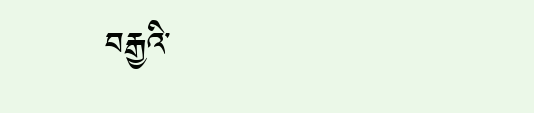བརྒྱའི་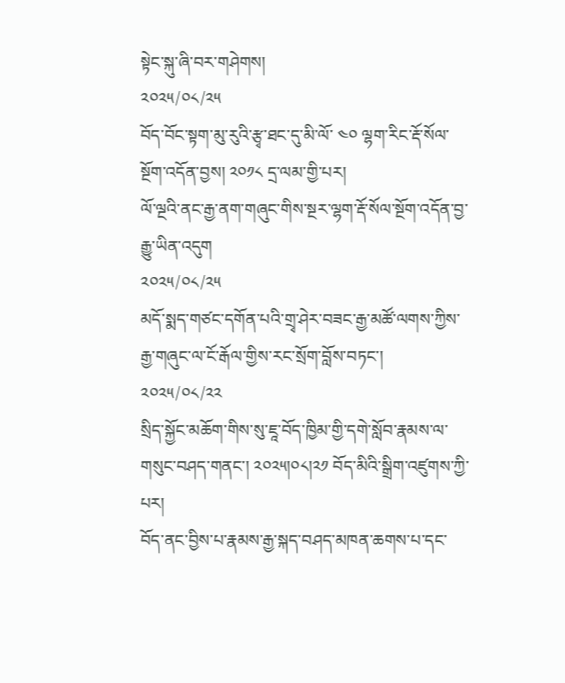སྟེང་སྐུ་ཞི་བར་གཤེགས།
༢༠༢༥/༠༨/༢༥
བོད་བོང་སྟག་མུ་རུའི་རྩྭ་ཐང་དུ་མི་ལོ་ ༤༠ ལྷག་རིང་རྡོ་སོལ་སྔོག་འདོན་བྱས། ༢༠༡༨ དྲ་ལམ་གྱི་པར།
ལོ་ལྔའི་ནང་རྒྱ་ནག་གཞུང་གིས་སྔར་ལྷག་རྡོ་སོལ་སྔོག་འདོན་བྱ་རྒྱུ་ཡིན་འདུག
༢༠༢༥/༠༨/༢༥
མདོ་སྨད་གཙང་དགོན་པའི་གྲྭ་ཤེར་བཟང་རྒྱ་མཚོ་ལགས་ཀྱིས་རྒྱ་གཞུང་ལ་ངོ་རྒོལ་གྱིས་རང་སྲོག་བློས་བཏང་།
༢༠༢༥/༠༨/༢༢
སྲིད་སྐྱོང་མཆོག་གིས་སུ་ཇཱ་བོད་ཁྱིམ་གྱི་དགེ་སློབ་རྣམས་ལ་གསུང་བཤད་གནང་། ༢༠༢༥།༠༨།༢༡ བོད་མིའི་སྒྲིག་འཛུགས་ཀྱི་པར།
བོད་ནང་བྱིས་པ་རྣམས་རྒྱ་སྐད་བཤད་མཁན་ཆགས་པ་དང་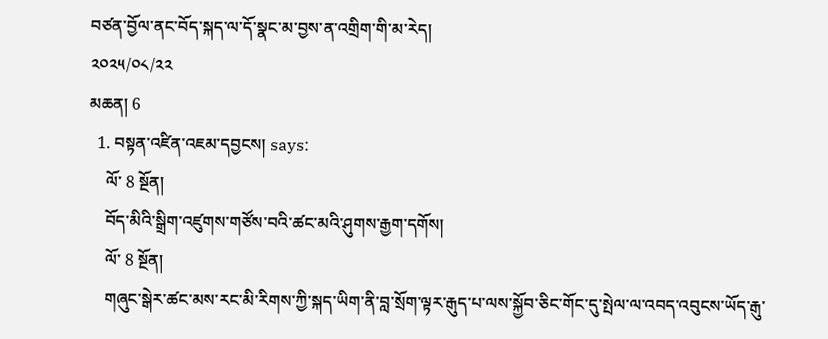བཙན་བྱོལ་ནང་བོད་སྐད་ལ་དོ་སྣང་མ་བྱས་ན་འགྲིག་གི་མ་རེད།
༢༠༢༥/༠༨/༢༢
མཆན། 6
  1. བསྟན་འཛིན་འཇམ་དབྱངས། says:
    ལོ་ 8 སྔོན།
    བོད་མིའི་སྒྲིག་འཛུགས་གཙོས་བའི་ཚང་མའི་ཤུགས་རྒྱག་དགོས།
    ལོ་ 8 སྔོན།
    གཞུང་སྒེར་ཚང་མས་རང་མི་རིགས་ཀྱི་སྐད་ཡིག་ནི་བླ་སྲོག་ལྟར་རྒུད་པ་ལས་སྐྱོབ་ཅིང་གོང་དུ་སྤེལ་ལ་འབད་འབུངས་ཡོད་རྒུ་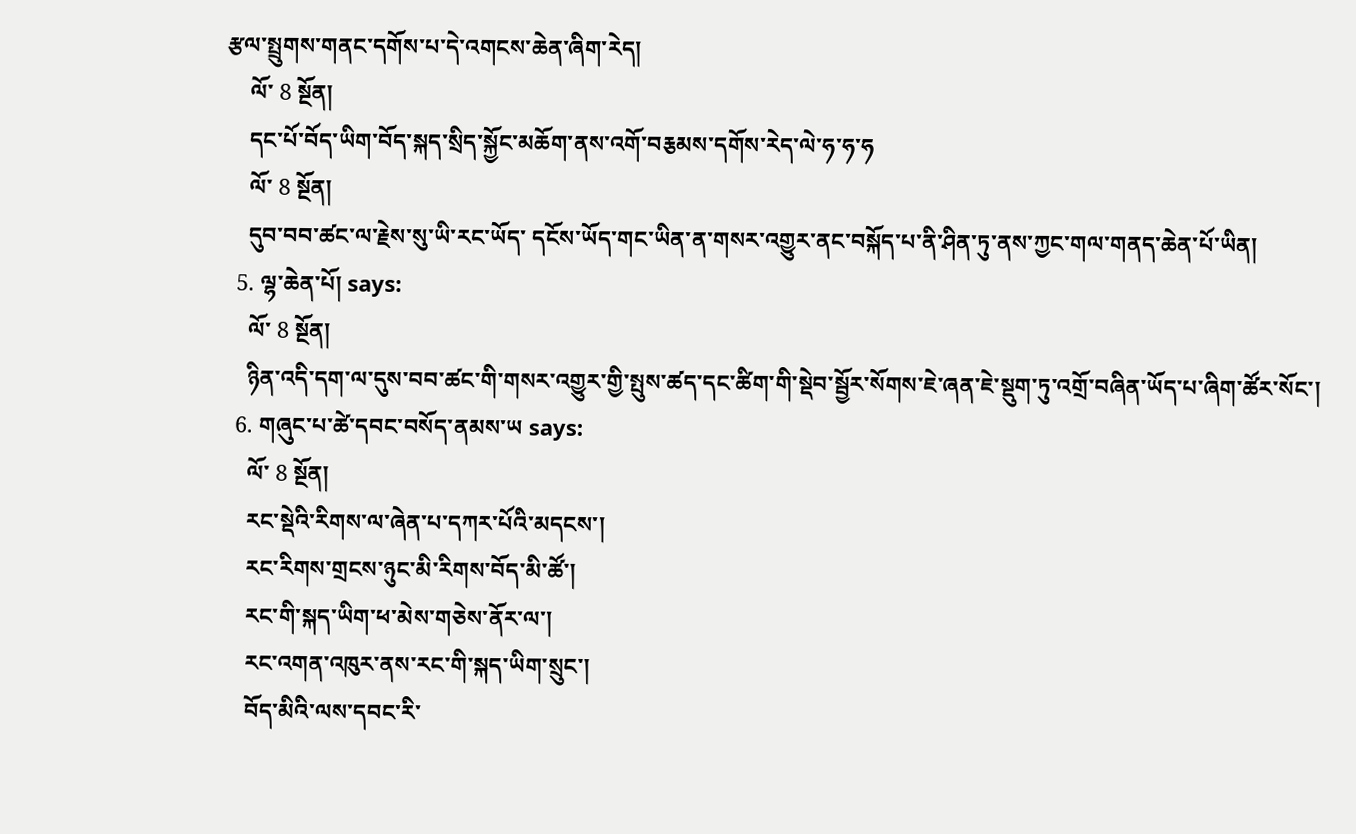རྩལ་སྤྲུགས་གནང་དགོས་པ་དེ་འགངས་ཆེན་ཞིག་རེད།
    ལོ་ 8 སྔོན།
    དང་པོ་བོད་ཡིག་བོད་སྐད་སྲིད་སྐྱོང་མཆོག་ནས་འགོ་བརྕམས་དགོས་རེད་ལེ་ཧ་ཧ་ཧ
    ལོ་ 8 སྔོན།
    དུབ་བབ་ཚང་ལ་རྗེས་སུ་ཡི་རང་ཡོད་ དངོས་ཡོད་གང་ཡིན་ན་གསར་འགྱུར་ནང་བསྐོད་པ་ནི་ཤིན་ཏུ་ནས་ཀྱང་གལ་གནད་ཆེན་པོ་ཡིན།
  5. ལྷ་ཆེན་པོ། says:
    ལོ་ 8 སྔོན།
    ཉིན་འདི་དག་ལ་དུས་བབ་ཚང་གི་གསར་འགྱུར་གྱི་སྤུས་ཚད་དང་ཚིག་གི་སྡེབ་སྦྱོར་སོགས་ཇེ་ཞན་ཇེ་སྡུག་ཏུ་འགྲོ་བཞིན་ཡོད་པ་ཞིག་ཚོར་སོང་།
  6. གཞུང་པ་ཚེ་དབང་བསོད་ནམས་ཡ says:
    ལོ་ 8 སྔོན།
    རང་སྡེའི་རིགས་ལ་ཞེན་པ་དཀར་པོའི་མདངས་།
    རང་རིགས་གྲངས་ཉུང་མི་རིགས་བོད་མི་ཚོ་།
    རང་གི་སྐད་ཡིག་ཕ་མེས་གཅེས་ནོར་ལ་།
    རང་འགན་འཁུར་ནས་རང་གི་སྐད་ཡིག་སྲུང་།
    བོད་མིའི་ལས་དབང་རི་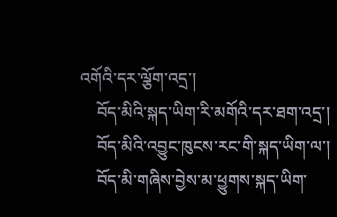འགོའི་དར་ལྕོག་འདྲ་།
    བོད་མིའི་སྐད་ཡིག་རི་མགོའི་དར་ཐག་འདྲ་།
    བོད་མིའི་འབྱུང་ཁུངས་རང་གི་སྐད་ཡིག་ལ་།
    བོད་མི་གཞིས་བྱེས་མ་ཕྱུགས་སྐད་ཡིག་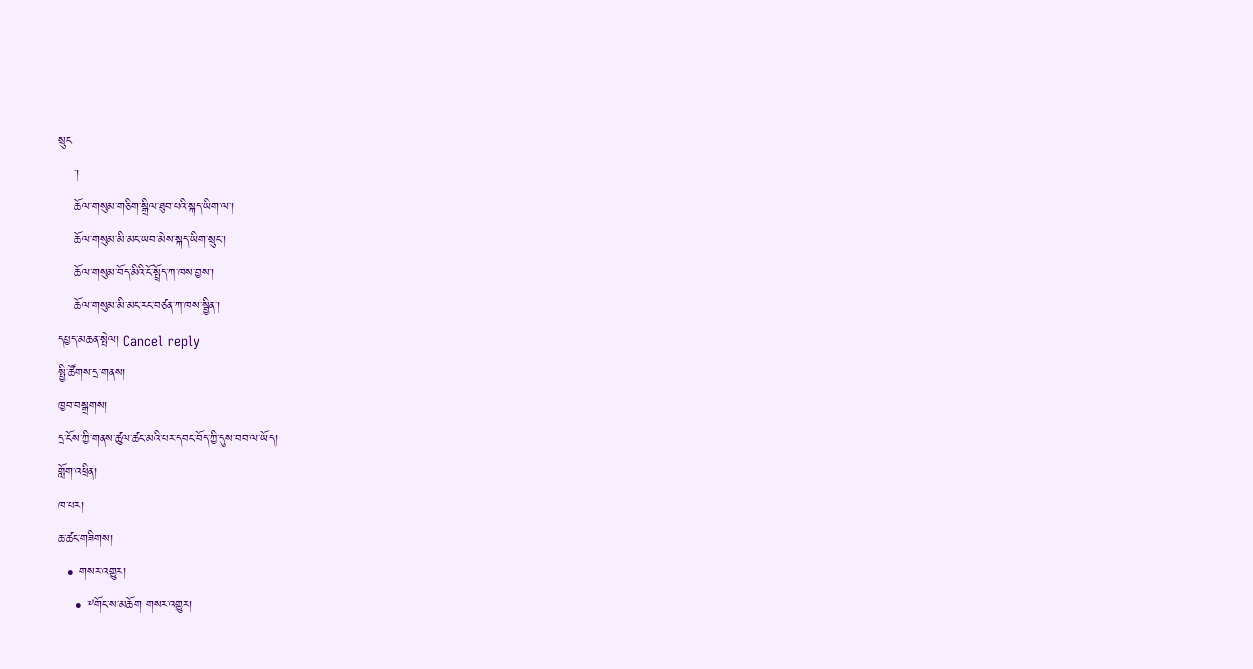སྲུང
    ་།
    ཆོལ་གསུམ་གཅིག་སྒྲིལ་ཐུབ་པའི་སྐད་ཡིག་ལ་།
    ཆོལ་གསུམ་མི་མང་ཡབ་མེས་སྐད་ཡིག་སྲུང་།
    ཆོལ་གསུམ་བོད་མིའི་ངོ་སྤྲོད་ཀ་ཁས་བྱས་།
    ཆོལ་གསུམ་མི་མང་རང་བཙན་ཀ་ཁས་སྦྱིན་།
དཔྱད་མཆན་སྤེལ། Cancel reply
སྤྱི་ཚོགས་དྲ་གནས།
ཁྱབ་བསྒྲགས།
དྲ་ངོས་ཀྱི་གནས་ཚུལ་ཚང་མའི་པར་དབང་བོད་ཀྱི་དུས་བབ་ལ་ཡོད།
གློག་འཕྲིན།
ཁ་པར།
ཆ་ཚང་གཟིགས།
  • གསར་འགྱུར།
    • ༸གོང་ས་མཆོག གསར་འགྱུར།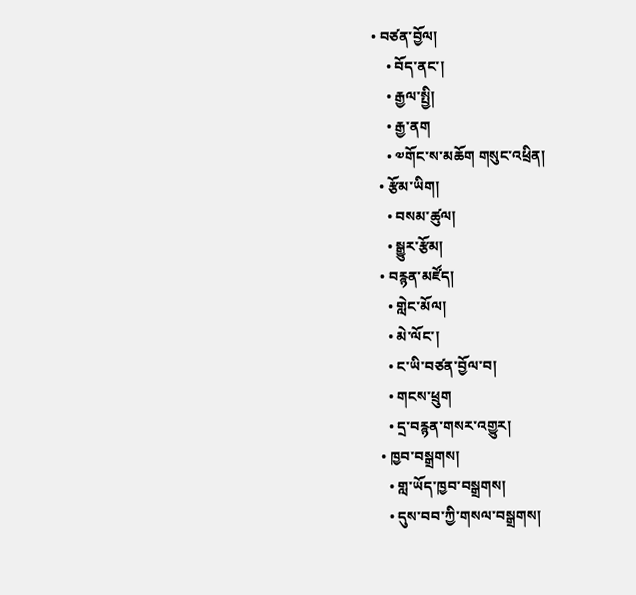• བཙན་བྱོལ།
    • བོད་ནང་།
    • རྒྱལ་སྤྱི།
    • རྒྱ་ནག
    • ༧གོང་ས་མཆོག གསུང་འཕྲིན།
  • རྩོམ་ཡིག།
    • བསམ་ཚུལ།
    • སྒྱུར་རྩོམ།
  • བརྙན་མཛོད།
    • གླེང་མོལ།
    • མེ་ལོང་།
    • ང་ཡི་བཙན་བྱོལ་བ།
    • གངས་ཕྲུག
    • དྲ་བརྙན་གསར་འགྱུར།
  • ཁྱབ་བསྒྲགས།
    • གླ་ཡོད་ཁྱབ་བསྒྲགས།
    • དུས་བབ་ཀྱི་གསལ་བསྒྲགས།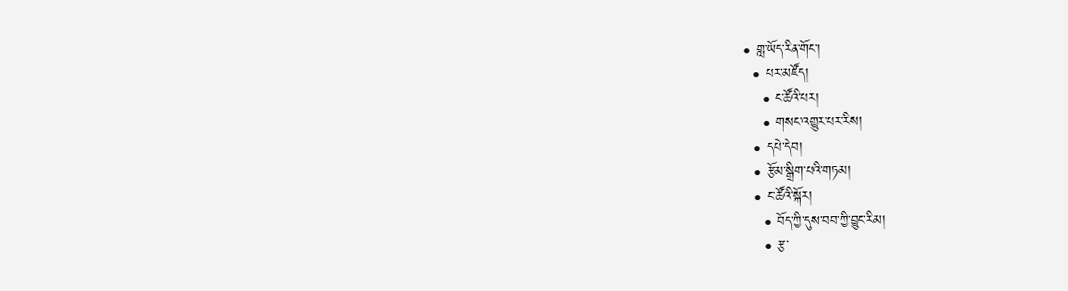• གླ་ཡོད་རིན་གོང་།
  • པར་མཛོད།
    • ང་ཚོའི་པར།
    • གསང་འགྱུར་པར་རིས།
  • དཔེ་དེབ།
  • རྩོམ་སྒྲིག་པའི་གཏམ།
  • ང་ཚོའི་སྐོར།
    • བོད་ཀྱི་དུས་བབ་ཀྱི་བྱུང་རིམ།
    • རྩ་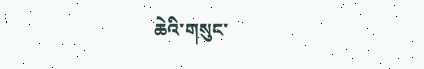ཆེའི་གསུང་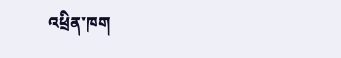འཕྲིན་ཁག